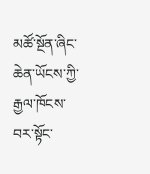མཚོ་སྔོན་ཞིང་ཆེན་ཡོངས་ཀྱི་རྒྱལ་ཁོངས་བར་སྟོང་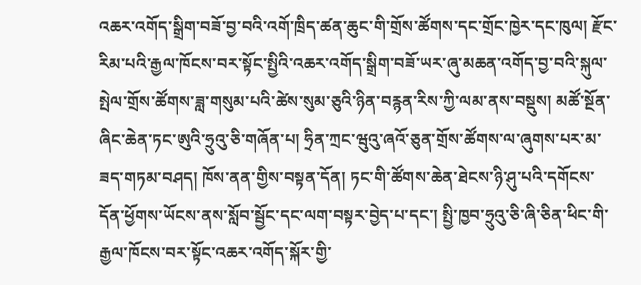འཆར་འགོད་སྒྲིག་བཟོ་བྱ་བའི་འགོ་ཁྲིད་ཚན་ཆུང་གི་གྲོས་ཚོགས་དང་གྲོང་ཁྱེར་དང་ཁུལ། རྫོང་རིམ་པའི་རྒྱལ་ཁོངས་བར་སྟོང་སྤྱིའི་འཆར་འགོད་སྒྲིག་བཟོ་ཡར་ཞུ་མཆན་འགོད་བྱ་བའི་སྐུལ་སྤེལ་གྲོས་ཚོགས་ཟླ་གསུམ་པའི་ཚེས་སུམ་ཅུའི་ཉིན་བརྙན་རིས་ཀྱི་ལམ་ནས་བསྡུས། མཚོ་སྔོན་ཞིང་ཆེན་ཏང་ཨུའི་ཧྲུའུ་ཅི་གཞོན་པ། ཧྲིན་ཀྲང་ཝུའུ་ཞའོ་ཅུན་གྲོས་ཚོགས་ལ་ཞུགས་པར་མ་ཟད་གཏམ་བཤད། ཁོས་ནན་གྱིས་བསྟན་དོན། ཏང་གི་ཚོགས་ཆེན་ཐེངས་ཉི་ཤུ་པའི་དགོངས་དོན་ཕྱོགས་ཡོངས་ནས་སློབ་སྦྱོང་དང་ལག་བསྟར་བྱེད་པ་དང་། སྤྱི་ཁྱབ་ཧྲུའུ་ཅི་ཞི་ཅིན་ཕིང་གི་རྒྱལ་ཁོངས་བར་སྟོང་འཆར་འགོད་སྐོར་གྱི་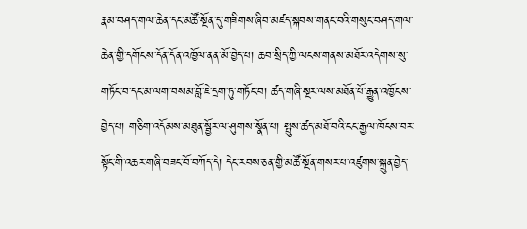རྣམ་བཤད་གལ་ཆེན་དང་མཚོ་སྔོན་དུ་གཟིགས་ཞིབ་མཛད་སྐབས་གནང་བའི་གསུང་བཤད་གལ་ཆེན་གྱི་དགོངས་དོན་དོན་འཁྱོལ་ནན་མོ་བྱེད་པ། ཆབ་སྲིད་ཀྱི་ལངས་གནས་མཐོར་འདེགས་སུ་གཏོང་བ་དང་མ་ལག་བསམ་བློ་ཇེ་དྲག་ཏུ་གཏོང་བ། ཚད་གཞི་སྔར་ལས་མཐོན་པོ་རྒྱུན་འཁྱོངས་བྱེད་པ། གཅིག་འདོམས་མཐུན་སྦྱོར་ལ་ཤུགས་སྣོན་པ། སྤུས་ཚད་མཐོ་བའི་ངང་རྒྱལ་ཁོངས་བར་སྟོང་གི་འཆར་གཞི་བཟང་བོ་བཀོད་དེ། དེང་རབས་ཅན་གྱི་མཚོ་སྔོན་གསར་པ་འཛུགས་སྐྲུན་བྱེད་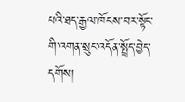པའི་ཐད་རྒྱལ་ཁོངས་བར་སྟོང་གི་འགན་སྲུང་འདོན་སྤྲོད་བྱེད་དགོས།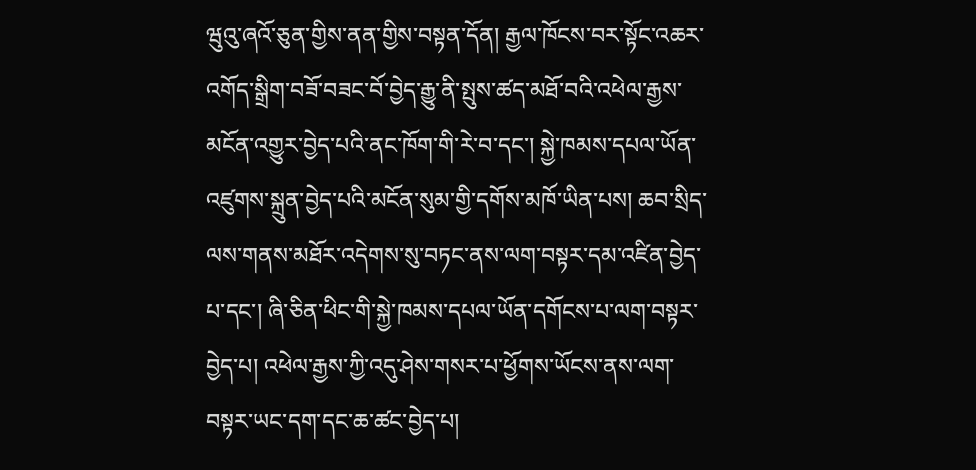ཝུའུ་ཞའོ་ཅུན་གྱིས་ནན་གྱིས་བསྟན་དོན། རྒྱལ་ཁོངས་བར་སྟོང་འཆར་འགོད་སྒྲིག་བཟོ་བཟང་བོ་བྱེད་རྒྱུ་ནི་སྤུས་ཚད་མཐོ་བའི་འཕེལ་རྒྱས་མངོན་འགྱུར་བྱེད་པའི་ནང་ཁོག་གི་རེ་བ་དང་། སྐྱེ་ཁམས་དཔལ་ཡོན་འཛུགས་སྐྲུན་བྱེད་པའི་མངོན་སུམ་གྱི་དགོས་མཁོ་ཡིན་པས། ཆབ་སྲིད་ལས་གནས་མཐོར་འདེགས་སུ་བཏང་ནས་ལག་བསྟར་དམ་འཛིན་བྱེད་པ་དང་། ཞི་ཅིན་ཕིང་གི་སྐྱེ་ཁམས་དཔལ་ཡོན་དགོངས་པ་ལག་བསྟར་བྱེད་པ། འཕེལ་རྒྱས་ཀྱི་འདུ་ཤེས་གསར་པ་ཕྱོགས་ཡོངས་ནས་ལག་བསྟར་ཡང་དག་དང་ཆ་ཚང་བྱེད་པ།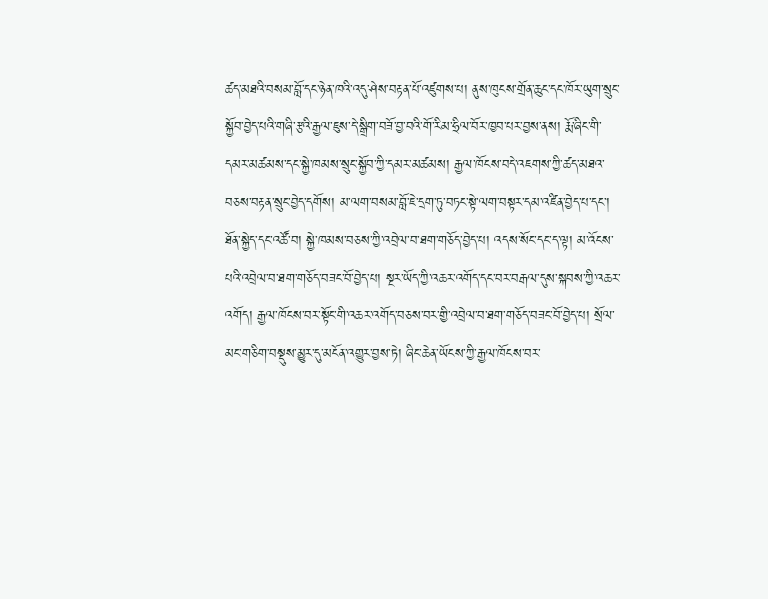ཚད་མཐའི་བསམ་བློ་དང་ཉེན་ཁའི་འདུ་ཤེས་བརྟན་པོ་འཛུགས་པ། ནུས་ཁུངས་གྲོན་ཆུང་དང་ཁོར་ཡུག་སྲུང་སྐྱོབ་བྱེད་པའི་གཞི་རྩའི་རྒྱལ་ཇུས་དེ་སྒྲིག་བཟོ་བྱ་བའི་གོ་རིམ་ཧྲིལ་བོར་ཁྱབ་པར་བྱས་ནས། རྨོ་ཞིང་གི་དམར་མཚམས་དང་སྐྱེ་ཁམས་སྲུང་སྐྱོབ་ཀྱི་དམར་མཚམས། རྒྱལ་ཁོངས་བདེ་འཇགས་ཀྱི་ཚད་མཐའ་བཅས་བརྟན་སྲུང་བྱེད་དགོས། མ་ལག་བསམ་བློ་ཇེ་དྲག་ཏུ་བཏང་སྟེ་ལག་བསྟར་དམ་འཛིན་བྱེད་པ་དང་། ཐོན་སྐྱེད་དང་འཚོ་བ། སྐྱེ་ཁམས་བཅས་ཀྱི་འབྲེལ་བ་ཐག་གཅོད་བྱེད་པ། འདས་སོང་དང་ད་ལྟ། མ་འོངས་པའི་འབྲེལ་བ་ཐག་གཅོད་བཟང་བོ་བྱེད་པ། སྔར་ཡོད་ཀྱི་འཆར་འགོད་དང་བར་བརྒལ་དུས་སྐབས་ཀྱི་འཆར་འགོད། རྒྱལ་ཁོངས་བར་སྟོང་གི་འཆར་འགོད་བཅས་བར་གྱི་འབྲེལ་བ་ཐག་གཅོད་བཟང་བོ་བྱེད་པ། སྲོལ་མང་གཅིག་བསྡུས་མྱུར་དུ་མངོན་འགྱུར་བྱས་ཏེ། ཞིང་ཆེན་ཡོངས་ཀྱི་རྒྱལ་ཁོངས་བར་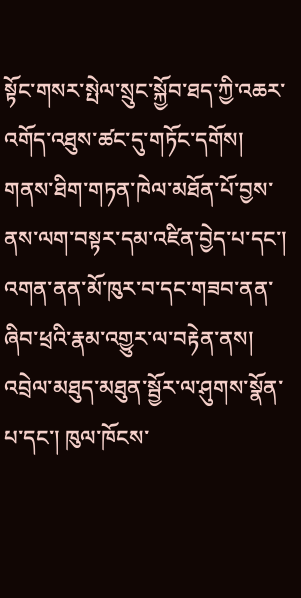སྟོང་གསར་སྤེལ་སྲུང་སྐྱོབ་ཐད་ཀྱི་འཆར་འགོད་འཐུས་ཚང་དུ་གཏོང་དགོས། གནས་ཐིག་གཏན་ཁེལ་མཐོན་པོ་བྱས་ནས་ལག་བསྟར་དམ་འཛིན་བྱེད་པ་དང་། འགན་ནན་མོ་ཁུར་བ་དང་གཟབ་ནན་ཞིབ་ཕྲའི་རྣམ་འགྱུར་ལ་བརྟེན་ནས། འབྲེལ་མཐུད་མཐུན་སྦྱོར་ལ་ཤུགས་སྣོན་པ་དང་། ཁུལ་ཁོངས་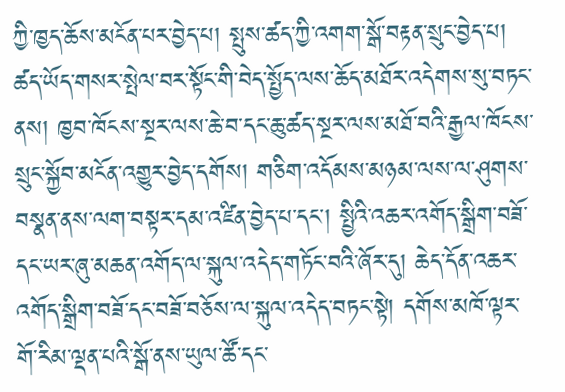ཀྱི་ཁྱད་ཆོས་མངོན་པར་བྱེད་པ། སྤུས་ཚད་ཀྱི་འགག་སྒོ་བརྟན་སྲུང་བྱེད་པ། ཚད་ཡོད་གསར་སྤེལ་བར་སྟོང་གི་བེད་སྤྱོད་ལས་ཆོད་མཐོར་འདེགས་སུ་བཏང་ནས། ཁྱབ་ཁོངས་སྔར་ལས་ཆེ་བ་དང་ཆུ་ཚད་སྔར་ལས་མཐོ་བའི་རྒྱལ་ཁོངས་སྲུང་སྐྱོབ་མངོན་འགྱུར་བྱེད་དགོས། གཅིག་འདོམས་མཉམ་ལས་ལ་ཤུགས་བསྣན་ནས་ལག་བསྟར་དམ་འཛིན་བྱེད་པ་དང་། སྤྱིའི་འཆར་འགོད་སྒྲིག་བཟོ་དང་ཡར་ཞུ་མཆན་འགོད་ལ་སྐུལ་འདེད་གཏོང་བའི་ཞོར་དུ། ཆེད་དོན་འཆར་འགོད་སྒྲིག་བཟོ་དང་བཟོ་བཅོས་ལ་སྐུལ་འདེད་བཏང་སྟེ། དགོས་མཁོ་ལྟར་གོ་རིམ་ལྡན་པའི་སྒོ་ནས་ཡུལ་ཚོ་དང་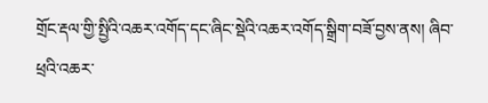གྲོང་རྡལ་གྱི་སྤྱིའི་འཆར་འགོད་དང་ཞིང་སྡེའི་འཆར་འགོད་སྒྲིག་བཟོ་བྱས་ནས། ཞིབ་ཕྲའི་འཆར་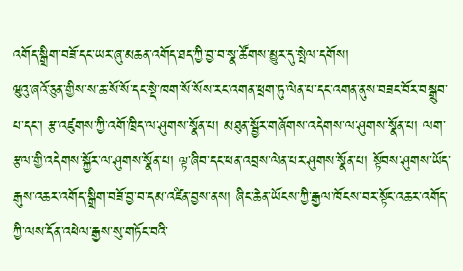འགོད་སྒྲིག་བཟོ་དང་ཡར་ཞུ་མཆན་འགོད་ཐད་ཀྱི་བྱ་བ་སྣ་ཚོགས་མྱུར་དུ་སྤེལ་དགོས།
ཝུའུ་ཞའོ་ཅུན་གྱིས་ས་ཆ་སོ་སོ་དང་སྡེ་ཁག་སོ་སོས་རང་འགན་ཕྲག་ཏུ་ལེན་པ་དང་འགན་ནུས་བཟང་བོར་བསྒྲུབ་པ་དང་། རྩ་འཛུགས་ཀྱི་འགོ་ཁྲིད་ལ་ཤུགས་སྣོན་པ། མཐུན་སྦྱོར་གཞོགས་འདེགས་ལ་ཤུགས་སྣོན་པ། ལག་རྩལ་གྱི་འདེགས་སྐྱོར་ལ་ཤུགས་སྣོན་པ། ལྟ་ཞིབ་དང་ཕན་འབྲས་ལེན་པར་ཤུགས་སྣོན་པ། སྟོབས་ཤུགས་ཡོད་རྒུས་འཆར་འགོད་སྒྲིག་བཟོ་བྱ་བ་དམ་འཛིན་བྱས་ནས། ཞིང་ཆེན་ཡོངས་ཀྱི་རྒྱལ་ཁོངས་བར་སྟོང་འཆར་འགོད་ཀྱི་ལས་དོན་འཕེལ་རྒྱས་སུ་གཏོང་བའི་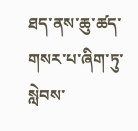ཐད་ནས་ཆུ་ཚད་གསར་པ་ཞིག་ཏུ་སླེབས་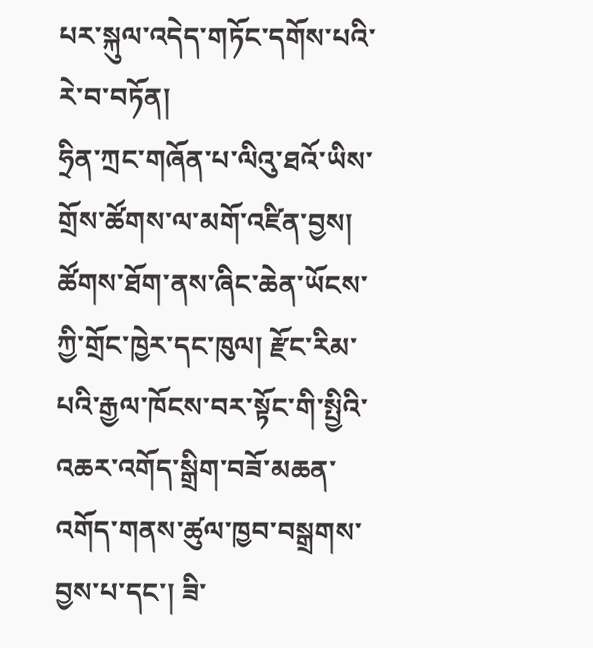པར་སྐུལ་འདེད་གཏོང་དགོས་པའི་རེ་བ་བཏོན།
ཧྲིན་ཀྲང་གཞོན་པ་ལིའུ་ཐའོ་ཡིས་གྲོས་ཚོགས་ལ་མགོ་འཛིན་བྱས། ཚོགས་ཐོག་ནས་ཞིང་ཆེན་ཡོངས་ཀྱི་གྲོང་ཁྱེར་དང་ཁུལ། རྫོང་རིམ་པའི་རྒྱལ་ཁོངས་བར་སྟོང་གི་སྤྱིའི་འཆར་འགོད་སྒྲིག་བཟོ་མཆན་འགོད་གནས་ཚུལ་ཁྱབ་བསྒྲགས་བྱས་པ་དང་། ཟི་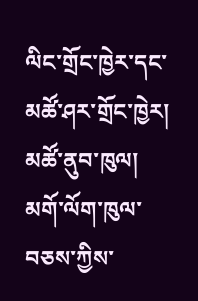ལིང་གྲོང་ཁྱེར་དང་མཚོ་ཤར་གྲོང་ཁྱེར། མཚོ་ནུབ་ཁུལ། མགོ་ལོག་ཁུལ་བཅས་ཀྱིས་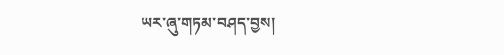ཡར་ཞུ་གཏམ་བཤད་བྱས།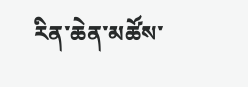རིན་ཆེན་མཚོས་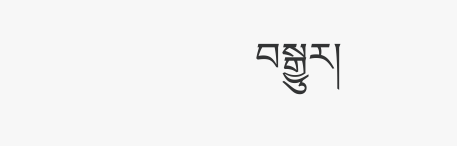བསྒྱུར།